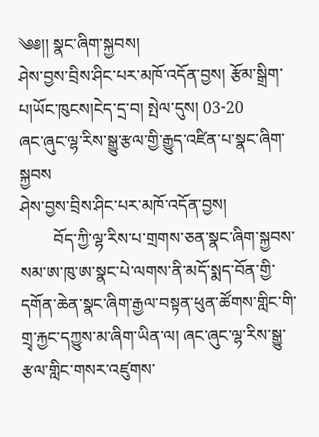༄༅།། སྣང་ཞིག་སྐྱབས།
ཤེས་བྱས་བྲིས་ཤིང་པར་མཁོ་འདོན་བྱས། རྩོམ་སྒྲིག་པ།ཡོང་ཁུངས།ངེད་དྲ་བ། སྤེལ་དུས། 03-20
ཞང་ཞུང་ལྷ་རིས་སྒྱུ་རྩལ་གྱི་རྒྱུད་འཛིན་པ་སྣང་ཞིག་སྐྱབས
ཤེས་བྱས་བྲིས་ཤིང་པར་མཁོ་འདོན་བྱས།
        བོད་ཀྱི་ལྷ་རིས་པ་གྲགས་ཅན་སྣང་ཞིག་སྐྱབས་སམ་ཨ་ཁུ་ཨ་སྣང་པེ་ལགས་ནི་མདོ་སྨད་བོན་གྱི་དགོན་ཆེན་སྣང་ཞིག་རྒྱལ་བསྟན་ཕུན་ཚོགས་གླིང་གི་གྲྭ་རྐྱང་དཀྱུས་མ་ཞིག་ཡིན་ལ། ཞང་ཞུང་ལྷ་རིས་སྒྱུ་རྩལ་གླིང་གསར་འཛུགས་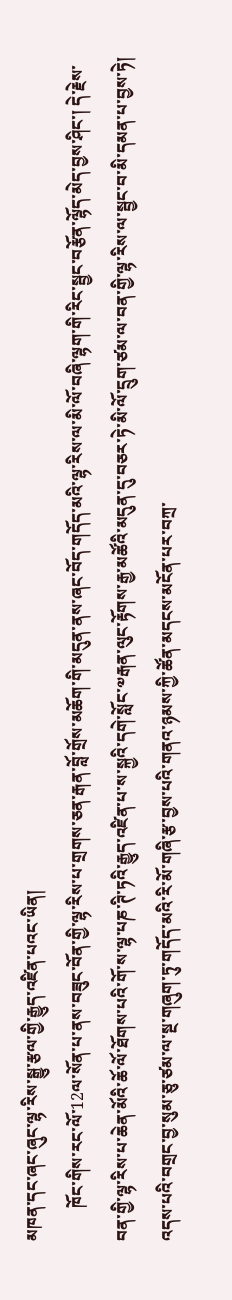མཁན་དང་ཞང་ཞུང་ལྷ་རིས་སྒྱུ་རྩལ་གྱི་རྒྱུད་འཛིན་པའང་ཡིན།
        ཁོང་གིས་རང་ལོ་12ལ་སོན་པ་ནས་བཟུང་བོན་གྱི་ལྷ་རིས་པ་གྲགས་ཅན་རྒན་བློ་གྲོས་མཆོག་གི་མདུན་ནས་ཞང་བོད་གདོད་མའི་ལྷ་རིས་ལ་མི་ལོ་བཞི་ལྷག་གི་རིང་སྦྱང་བརྩོན་ལྷོད་མེད་བྱས་ཤིང་། དེ་རྗེས་བན་གྱི་ལྷ་རིས་པ་ཆེན་མོའི་ཆོ་ལོ་ཐོགས་པའི་གོ་ས་ལྷ་པཎ་ཊི་ཏའི་རྒྱུད་འཛིན་པ་ས་སྐྱའི་དགེ་སློང་༧རྒན་ལུང་རྟོགས་རྒྱ་མཚོའི་མདུན་དུ་བཅར་ཏེ་མི་ལོ་དྲུག་ཙམ་ལ་བན་གྱི་ལྷ་རིས་ལ་སྦྱང་བ་མི་དམན་པ་བྱས་ཏེ། འདས་པའི་བགྲང་བྱ་སུམ་ཅུ་ཙམ་ལ་སྔ་གཞུག་ཏུ་གདོད་མའི་རི་མོ་གཞི་རྩ་བྱས་པའི་གནའ་ཉམས་ཀྱི་ཚོན་མདངས་མངོན་པར་བཀྲ་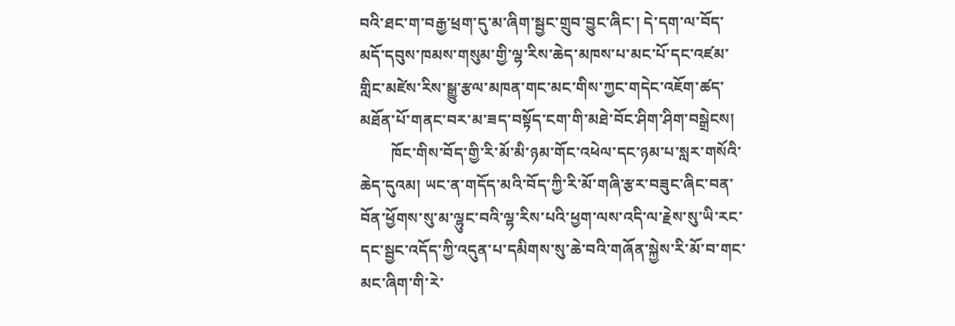བའི་ཐང་ག་བརྒྱ་ཕྲག་དུ་མ་ཞིག་སྦྱང་གྲུབ་བྱུང་ཞིང་། དེ་དག་ལ་བོད་མདོ་དབུས་ཁམས་གསུམ་གྱི་ལྷ་རིས་ཆེད་མཁས་པ་མང་པོ་དང་འཛམ་གླིང་མཛེས་རིས་སྒྱུ་རྩལ་མཁན་གང་མང་གིས་ཀྱང་གདེང་འཇོག་ཚད་མཐོན་པོ་གནང་བར་མ་ཟད་བསྟོད་ངག་གི་མཐེ་བོང་ཤིག་ཤིག་བསྒྲེངས།
        ཁོང་གིས་བོད་གྱི་རི་མོ་མི་ཉམ་གོང་འཕེལ་དང་ཉམ་པ་སླར་གསོའི་ཆེད་དུའམ། ཡང་ན་གདོད་མའི་བོད་ཀྱི་རི་མོ་གཞི་རྩར་བཟུང་ཞིང་བན་བོན་ཕྱོགས་སུ་མ་ལྷུང་བའི་ལྷ་རིས་པའི་ཕྱག་ལས་འདི་ལ་རྗེས་སུ་ཡི་རང་དང་སྦྱང་འདོད་ཀྱི་འདུན་པ་དམིགས་སུ་ཆེ་བའི་གཞོན་སྐྱེས་རི་མོ་བ་གང་མང་ཞིག་གི་རེ་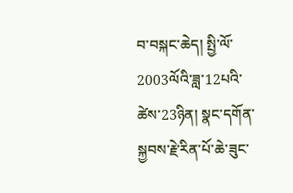བ་བསྐང་ཆེད། སྤྱི་ལོ་2003ལོའི་ཟླ་12པའི་ཚེས་23ཉིན། སྣང་དགོན་སྐྱབས་རྗེ་རིན་པོ་ཆེ་ཟུང་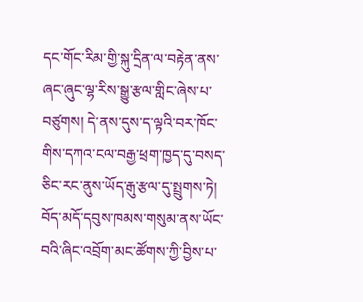དང་གོང་རིམ་གྱི་སྐུ་དྲིན་ལ་བརྟེན་ནས་ཞང་ཞུང་ལྷ་རིས་སྒྱུ་རྩལ་གླིང་ཞེས་པ་བཙུགས། དེ་ནས་དུས་ད་ལྟའི་བར་ཁོང་གིས་དཀའ་ངལ་བརྒྱ་ཕྲག་ཁྱད་དུ་བསད་ཅིང་རང་ནུས་ཡོད་རྒུ་རྩལ་དུ་སྤྲུགས་ཏེ། བོད་མདོ་དབུས་ཁམས་གསུམ་ནས་ཡོང་བའི་ཞིང་འབྲོག་མང་ཚོགས་ཀྱི་བྱིས་པ་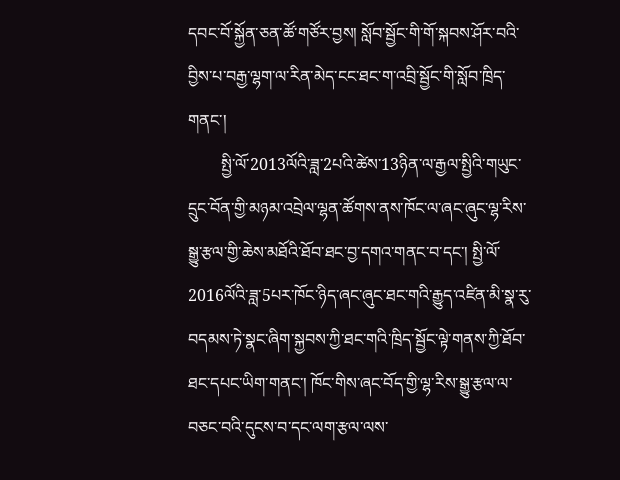དབང་བོ་སྐྱོན་ཅན་ཚོ་གཙོར་བྱས། སློབ་སྦྱོང་གི་གོ་སྐབས་ཤོར་བའི་བྱིས་པ་བརྒྱ་ལྷག་ལ་རིན་མེད་ངང་ཐང་ག་འབྲི་སྦྱོང་གི་སློབ་ཁྲིད་གནང་།
        སྤྱི་ལོ་2013ལོའི་ཟླ་2པའི་ཚེས་13ཉིན་ལ་རྒྱལ་སྤྱིའི་གཡུང་དྲུང་བོན་གྱི་མཉམ་འབྲེལ་ལྷན་ཚོགས་ནས་ཁོང་ལ་ཞང་ཞུང་ལྷ་རིས་སྒྱུ་རྩལ་གྱི་ཆེས་མཐོའི་ཐོབ་ཐང་བྱ་དགའ་གནང་བ་དང་། སྤྱི་ལོ་2016ལོའི་ཟླ་5པར་ཁོང་ཉིད་ཞང་ཞུང་ཐང་གའི་རྒྱུད་འཛིན་མི་སྣ་རུ་བདམས་ཏེ་སྣང་ཞིག་སྐྱབས་ཀྱི་ཐང་གའི་ཁྲིད་སྦྱོང་ལྟེ་གནས་ཀྱི་ཐོབ་ཐང་དཔང་ཡིག་གནང་། ཁོང་གིས་ཞང་བོད་གྱི་ལྷ་རིས་སྒྱུ་རྩལ་ལ་བཅང་བའི་དུངས་བ་དང་ལག་རྩལ་ལས་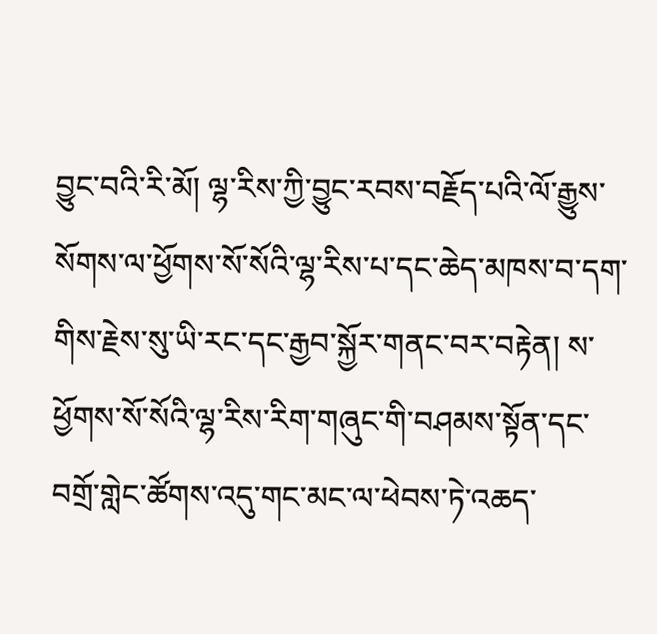བྱུང་བའི་རི་མོ། ལྷ་རིས་ཀྱི་བྱུང་རབས་བརྗོད་པའི་ལོ་རྒྱུས་སོགས་ལ་ཕྱོགས་སོ་སོའི་ལྷ་རིས་པ་དང་ཆེད་མཁས་བ་དག་གིས་རྗེས་སུ་ཡི་རང་དང་རྒྱབ་སྐྱོར་གནང་བར་བརྟེན། ས་ཕྱོགས་སོ་སོའི་ལྷ་རིས་རིག་གཞུང་གི་བཤམས་སྟོན་དང་བགྲོ་གླེང་ཚོགས་འདུ་གང་མང་ལ་ཕེབས་ཏེ་འཆད་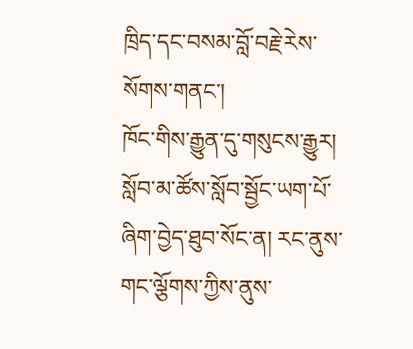ཁྲིད་དང་བསམ་བློ་བརྗེ་རེས་སོགས་གནང་།
ཁོང་གིས་རྒྱུན་དུ་གསུངས་རྒྱུར། སློབ་མ་ཚོས་སློབ་སྦྱོང་ཡག་པོ་ཞིག་བྱེད་ཐུབ་སོང་ན། རང་ནུས་གང་ལྕོགས་ཀྱིས་ནུས་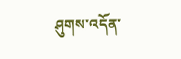ཤུགས་འདོན་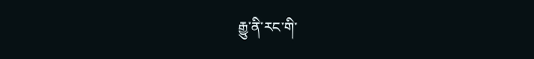རྒྱུ་ནི་རང་གི་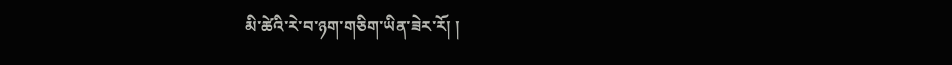མི་ཚེའི་རེ་བ་ཉག་གཅིག་ཡིན་ཟེར་རོ། །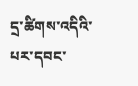དྲ་ཚིགས་འདིའི་པར་དབང་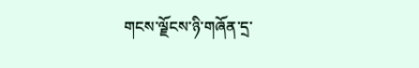གངས་ལྗོངས་ཉི་གཞོན་དྲ་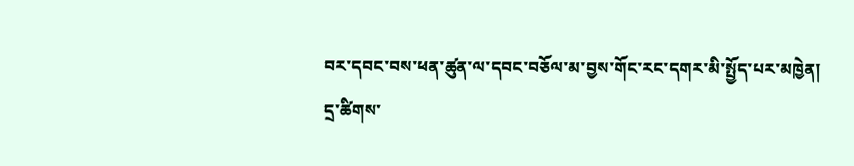བར་དབང་བས་ཕན་ཚུན་ལ་དབང་བཅོལ་མ་བྱས་གོང་རང་དགར་མི་སྤྱོད་པར་མཁྱེན།
དྲ་ཚིགས་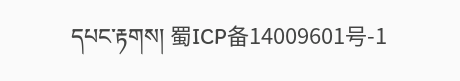དཔང་རྟགས། 蜀ICP备14009601号-1